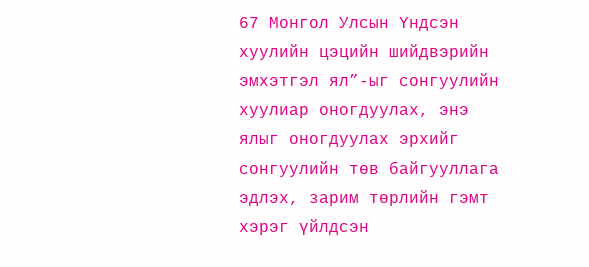67 Монгол Улсын Үндсэн хуулийн цэцийн шийдвэрийн эмхэтгэл ял”-ыг сонгуулийн хуулиар оногдуулах, энэ ялыг оногдуулах эрхийг сонгуулийн төв байгууллага эдлэх, зарим төрлийн гэмт хэрэг үйлдсэн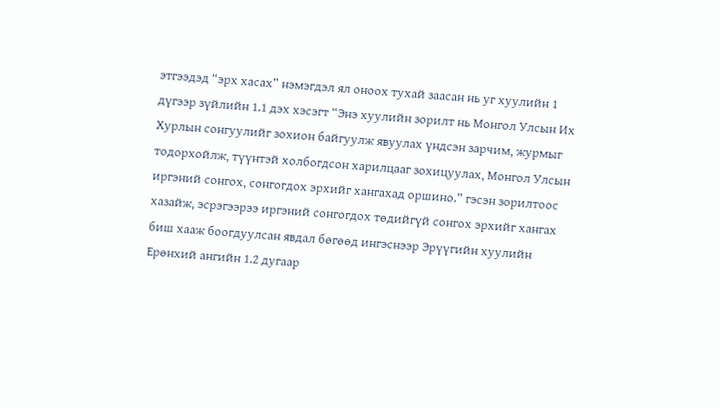этгээдэд “эрх хасах” нэмэгдэл ял оноох тухай заасан нь уг хуулийн 1 дүгээр зүйлийн 1.1 дэх хэсэгт “Энэ хуулийн зорилт нь Монгол Улсын Их Хурлын сонгуулийг зохион байгуулж явуулах үндсэн зарчим, журмыг тодорхойлж, түүнтэй холбогдсон харилцааг зохицуулах, Монгол Улсын иргэний сонгох, сонгогдох эрхийг хангахад оршино.” гэсэн зорилтоос хазайж, эсрэгээрээ иргэний сонгогдох төдийгүй сонгох эрхийг хангах биш хааж боогдуулсан явдал бөгөөд ингэснээр Эрүүгийн хуулийн Ерөнхий ангийн 1.2 дугаар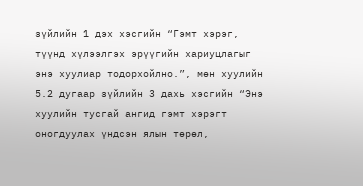зүйлийн 1 дэх хэсгийн “Гэмт хэрэг, түүнд хүлээлгэх эрүүгийн хариуцлагыг энэ хуулиар тодорхойлно.”, мөн хуулийн 5.2 дугаар зүйлийн 3 дахь хэсгийн “Энэ хуулийн тусгай ангид гэмт хэрэгт оногдуулах үндсэн ялын төрөл,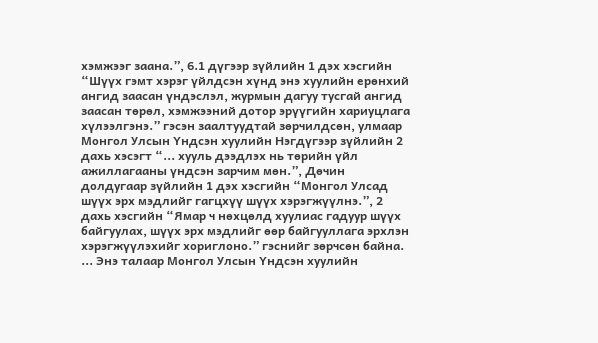хэмжээг заана.”, 6.1 дүгээр зүйлийн 1 дэх хэсгийн “Шүүх гэмт хэрэг үйлдсэн хүнд энэ хуулийн ерөнхий ангид заасан үндэслэл, журмын дагуу тусгай ангид заасан төрөл, хэмжээний дотор эрүүгийн хариуцлага хүлээлгэнэ.” гэсэн заалтуудтай зөрчилдсөн, улмаар Монгол Улсын Үндсэн хуулийн Нэгдүгээр зүйлийн 2 дахь хэсэгт “... хууль дээдлэх нь төрийн үйл ажиллагааны үндсэн зарчим мөн.”, Дөчин долдугаар зүйлийн 1 дэх хэсгийн “Монгол Улсад шүүх эрх мэдлийг гагцхүү шүүх хэрэгжүүлнэ.”, 2 дахь хэсгийн “Ямар ч нөхцөлд хуулиас гадуур шүүх байгуулах, шүүх эрх мэдлийг өөр байгууллага эрхлэн хэрэгжүүлэхийг хориглоно.” гэснийг зөрчсөн байна. ... Энэ талаар Монгол Улсын Үндсэн хуулийн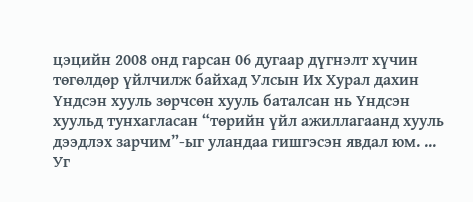цэцийн 2008 онд гарсан 06 дугаар дүгнэлт хүчин төгөлдөр үйлчилж байхад Улсын Их Хурал дахин Үндсэн хууль зөрчсөн хууль баталсан нь Үндсэн хуульд тунхагласан “төрийн үйл ажиллагаанд хууль дээдлэх зарчим”-ыг уландаа гишгэсэн явдал юм. ... Уг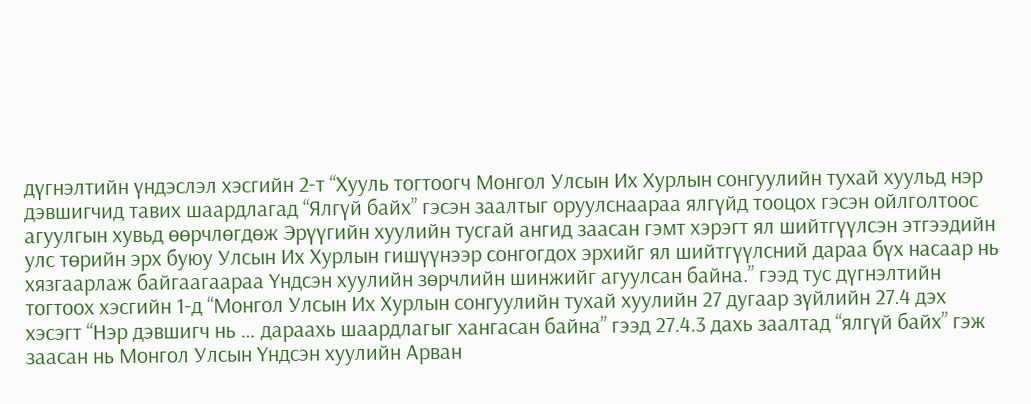дүгнэлтийн үндэслэл хэсгийн 2-т “Хууль тогтоогч Монгол Улсын Их Хурлын сонгуулийн тухай хуульд нэр дэвшигчид тавих шаардлагад “Ялгүй байх” гэсэн заалтыг оруулснаараа ялгүйд тооцох гэсэн ойлголтоос агуулгын хувьд өөрчлөгдөж Эрүүгийн хуулийн тусгай ангид заасан гэмт хэрэгт ял шийтгүүлсэн этгээдийн улс төрийн эрх буюу Улсын Их Хурлын гишүүнээр сонгогдох эрхийг ял шийтгүүлсний дараа бүх насаар нь хязгаарлаж байгаагаараа Үндсэн хуулийн зөрчлийн шинжийг агуулсан байна.” гээд тус дүгнэлтийн тогтоох хэсгийн 1-д “Монгол Улсын Их Хурлын сонгуулийн тухай хуулийн 27 дугаар зүйлийн 27.4 дэх хэсэгт “Нэр дэвшигч нь … дараахь шаардлагыг хангасан байна” гээд 27.4.3 дахь заалтад “ялгүй байх” гэж заасан нь Монгол Улсын Үндсэн хуулийн Арван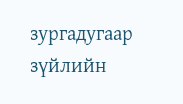зургадугаар зүйлийн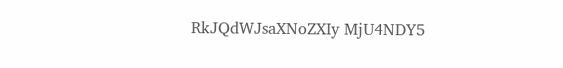RkJQdWJsaXNoZXIy MjU4NDY5